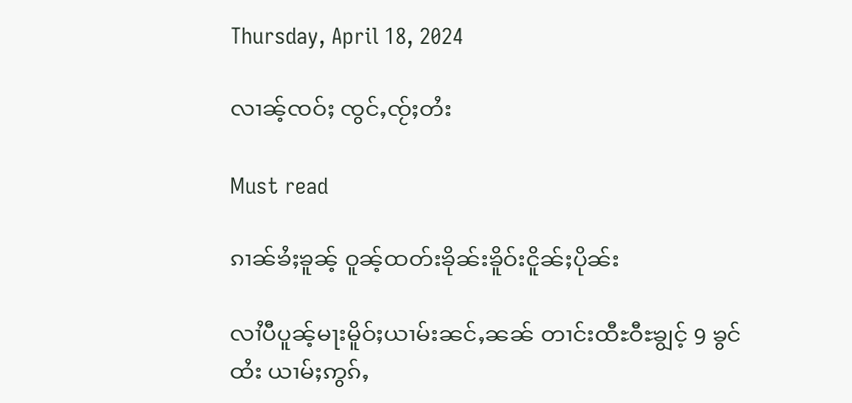Thursday, April 18, 2024

လၢၼ့်ၸဝ်ႈ ၸွင်ႇၸႂ်ႈတႆး

Must read

ၵၢၼ်ၶႆႈၶူၼ့် ဝူၼ့်ထတ်းၶိုၼ်းၶိူဝ်းငိူၼ်ႈပိုၼ်း

လၢႆပီပူၼ့်မႃးမိူဝ်ႈယၢမ်းၼင်ႇၼၼ် တၢင်းထီႊဝီႊၶျွင့် 9 ၶွင်ထႆး ယၢမ်ႈဢွၵ်ႇ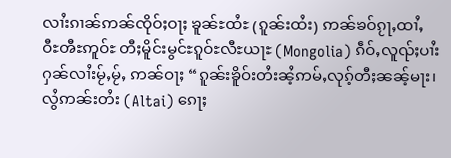လၢႆးၵၢၼ်ဢၼ်ၸိုဝ်ႈဝႃႈ ၶူၼ်ႊထႆႊ (ၵူၼ်းထႆး) ဢၼ်ၶဝ်ၵႂႃႇထၢႆႇ ဝီႊၻီႊဢူဝ်ႊ တီႈမိူင်းမွင်ႊၵူဝ်ႊလီႊယႃႊ (Mongolia) ၵဵဝ်ႇလူၺ်ႈပၢႆးႁၼ်လၢႆးမႂ်ႇမႂ်ႇ ဢၼ်ဝႃႈ “ၵူၼ်းၶိူဝ်းတႆးၼႆ့ဢမ်ႇလုၵ့်တီႈၼၼ့်မႃး၊ လွႆဢၼ်းတႆး (Altai) ၵေႃႈ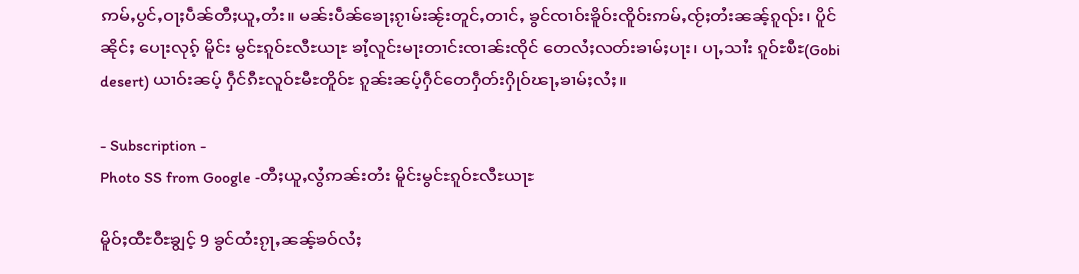ဢမ်ႇပွင်ႇဝႃႈပဵၼ်တီႈယူႇတႆး။ မၼ်းပဵၼ်ၶေႃႈၵႂၢမ်းၼႂ်းတူင်ႇတၢင်ႇ ၶွင်ၸၢဝ်းၶိူဝ်းၸိူဝ်းဢမ်ႇၸႂ်ႈတႆးၼၼ့်ၵူၺ်း၊ ပိူင်ၼိုင်ႈ ပေႃးလုၵ့် မိူင်း မွင်ႊၵူဝ်ႊလီႊယႃႊ ၶၢႆ့လူင်းမႃးတၢင်းၸၢၼ်းၸိုင် တေလႆႈလတ်းၶၢမ်ႈပႃး၊ ပႃႇသၢႆး ၵူဝ်ႊၿီႊ(Gobi desert) ယၢဝ်းၼပ့် ႁဵင်ၵီႊလူဝ်ႊမီႊတိူဝ်ႊ ၵူၼ်းၼပ့်ႁဵင်တေႁဵတ်းႁိုဝ်ၽႃႇၶၢမ်ႈလႆႈ။

- Subscription -
Photo SS from Google -တီႈယူႇလွႆဢၼ်းတႆး မိူင်းမွင်ႊၵူဝ်ႊလီႊယႃႊ

မိူဝ်ႈထီႊဝီႊၶျွင့် 9 ၶွင်ထႆးၵႂႃႇၼၼ့်ၶဝ်လႆႈ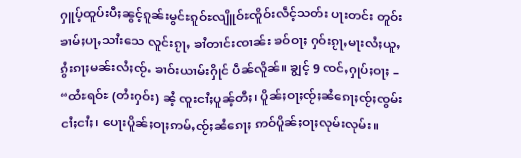ႁူပ့်ထူပ်းပီႈၼွင့်ၵူၼ်းမွင်ႊၵူဝ်ႊလျိူဝ်ႊၸိူဝ်းလဵင့်သတ်း ပႃးတင်း တူဝ်းၶၢမ်ႈပႃႇသၢႆးသေ လူင်းၵႂႃႇ ၶၢႆတၢင်းၸၢၼ်း ၶဝ်ဝႃႈ ႁဝ်းၵႂႃႇမႃးလႆႈယူႇ ၵွႆးၵႃႈမၼ်းလႆႈၸႂ်ႉ ၶၢဝ်းယၢမ်းႁိုင် ပဵၼ်လိူၼ်။ ၶျွင့် 9 ၸင်ႇႁုပ်ႈဝႃႈ – “ထႆႊရဝ်ႊ (တႆးႁဝ်း) ၼႆ့ ၸူးငၢႆႈပူၼ့်တီႈ၊ ပိူၼ်ႈဝႃႈၸႂ်ႈၼႆၵေႃႈၸႂ်ႈၸွမ်းငၢႆႈငၢႆႈ၊ ပေႃးပိူၼ်ႈဝႃႈဢမ်ႇၸႂ်ႈၼႆၵေႃႈ ဢဝ်ပိူၼ်ႈဝႃႈလုမ်းလုမ်း။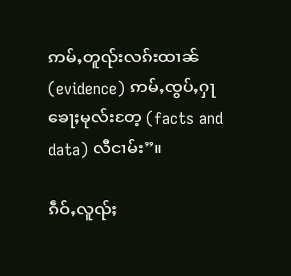ဢမ်ႇတူၺ်းလၵ်းထၢၼ် (evidence) ဢမ်ႇၸွပ်ႇႁႃၶေႃႈမုလ်းတႄ့ (facts and data) လီငၢမ်း”။

ၵဵဝ်ႇလူၺ်ႈ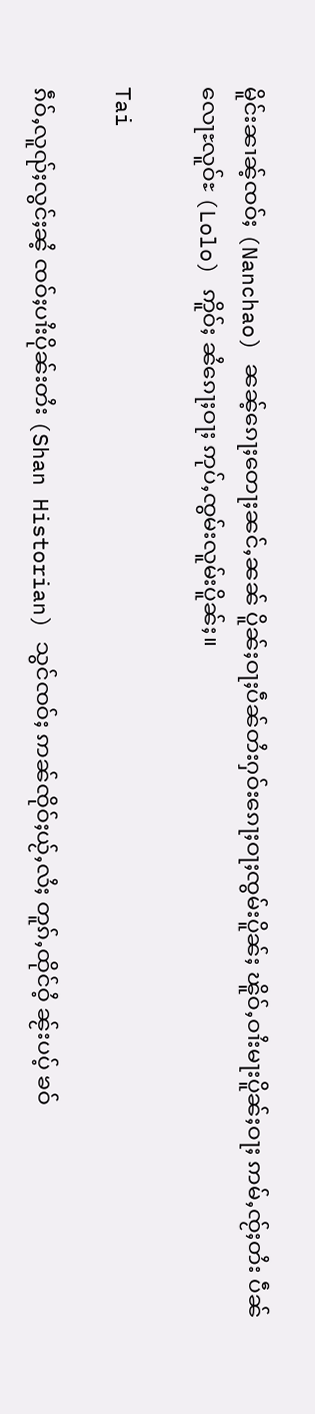မိူင်းၼၢၼ့်ၸဝ်ႈ (Nanchao) ၼၼ့်ၵေႃႈတေႃႈၼင်ႇၼၼ် ပိူၼ်ႈဝႃႈပဵၼ်တႆးႁဝ်းၵေႃႈဝႃႈၸွမ်းပိူၼ်ႈ ၽိူဝ်ႇဝၢႆးမႃးပိူၼ်ႈဝႃႈ ဢမ်ႇၸႂ်ႈတႆး ပဵၼ် လေႃႊလူဝ်ႊ (Lolo) ဢိူဝ်ႈ ၼႆၵေႃႈဝႃႈ ဢုပ်ႇၸွမ်းလူမ်းပိူၼ်ႈ။

Tai

ၵဵဝ်ႇလူၺ်ႈလွင်ႈၼႆ့ ၸဝ်ႈပၢႆးပိုၼ်းတႆး (Shan Historian) သွင်ၸဝ်ႈ ဢၼ်ၸိုဝ်ႈယႂ်ႇလႆႈ တူၵ်ႇထိုင်ဝႆ့ ၼႂ်းပပ့် ၶဝ်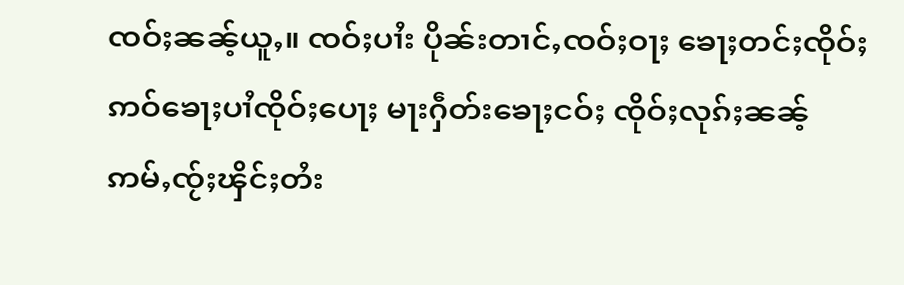ၸဝ်ႈၼၼ့်ယူႇ။ ၸဝ်ႈပၢႆး ပိုၼ်းတၢင်ႇၸဝ်ႈဝႃႈ ၶေႃႈတင်ႈၸိုဝ်ႈ ဢဝ်ၶေႃႈပၢႆၸိုဝ်ႈပေႃႈ မႃးႁဵတ်းၶေႃႈငဝ်ႈ ၸိုဝ်ႈလုၵ်ႈၼၼ့် ဢမ်ႇၸႂ်ႈၾိင်ႈတႆး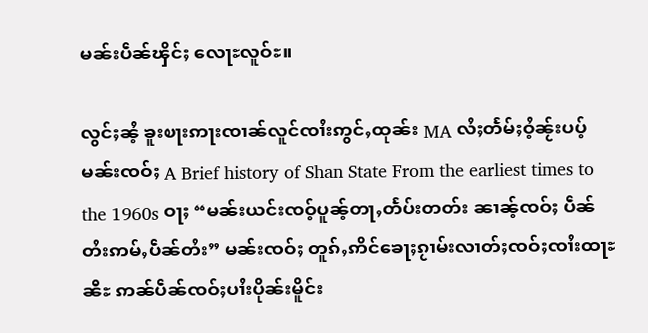မၼ်းပဵၼ်ၾိင်ႈ လေႃႊလူဝ်ႊ။

လွင်ႈၼႆ့ ၶူးၿႃးဢႃးၸၢၼ်လူင်ၸၢႆးဢွင်ႇထုၼ်း MA လႆႈတႅမ်ႈဝႆ့ၼႂ်းပပ့်မၼ်းၸဝ်ႈ A Brief history of Shan State From the earliest times to the 1960s ဝႃႈ “မၼ်းယင်းၸဝ့်ပူၼ့်တႃႇတႅပ်းတတ်း ၼၢၼ့်ၸဝ်ႈ ပဵၼ်တႆးဢမ်ႇပဵၼ်တႆး” မၼ်းၸဝ်ႈ တူၵ်ႇဢိင်ၶေႃႈၵႂၢမ်းလၢတ်ႈၸဝ်ႈၸၢႆးထႃႊၼီႊ ဢၼ်ပဵၼ်ၸဝ်ႈပၢႆးပိုၼ်းမိူင်း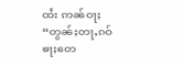ထႆး ဢၼ်ဝႃႈ“တွၼ်ႈတႃႇၵဝ်ၶႃႈတေ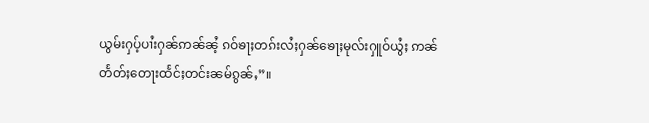ယွမ်းႁပ့်ပၢႆးႁၼ်ဢၼ်ၼႆ့ ၵဝ်ၶႃႈတၵ်းလႆႈႁၼ်ၶေႃႈမုလ်းႁူဝ်ယွႆႈ ဢၼ်တႅတ်ႈတေႃးထႅင်ႈတင်းၼမ်ၵွၼ်ႇ”။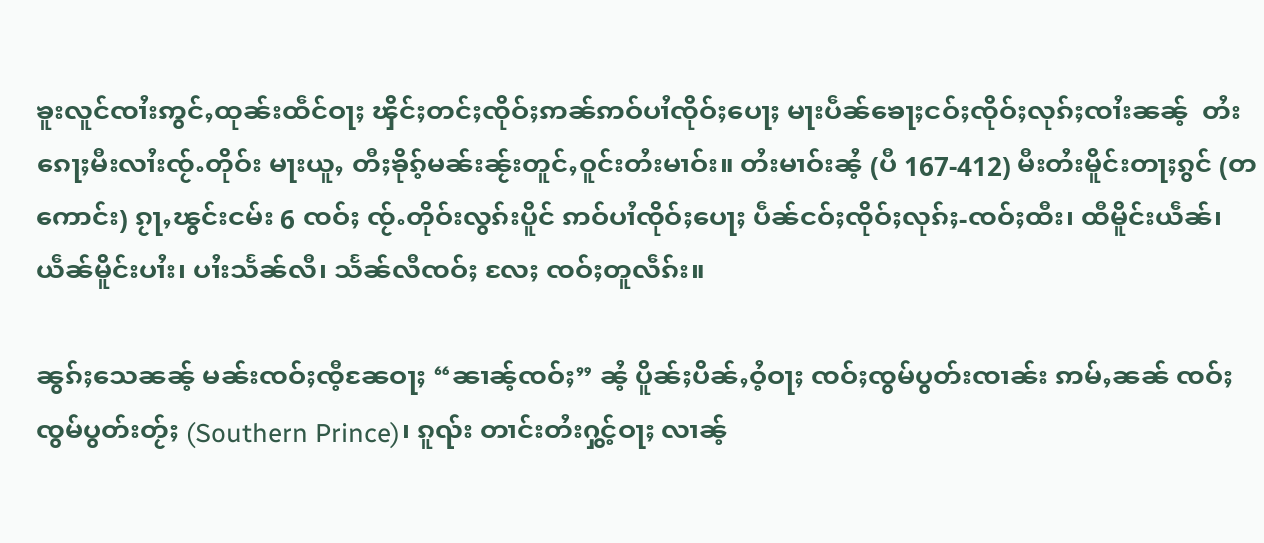ၶူးလူင်ၸၢႆးဢွင်ႇထုၼ်းထဵင်ဝႃႈ ၾိင်ႈတင်ႈၸိုဝ်ႈဢၼ်ဢဝ်ပၢႆၸိုဝ်ႈပေႃႈ မႃးပဵၼ်ၶေႃႈငဝ်ႈၸိုဝ်ႈလုၵ်ႈၸၢႆးၼၼ့်  တႆးၵေႃႈမီးလၢႆးၸႂ်ႉတိုဝ်း မႃးယူႇ တီႈၶိုၵ့်မၼ်းၼႂ်းတူင်ႇဝူင်းတႆးမၢဝ်း။ တႆးမၢဝ်းၼႆ့ (ပီ 167-412) မီးတႆးမိူင်းတႃႈၵွင် (တကောင်း) ၵႂႃႇၽွင်းငမ်း 6 ၸဝ်ႈ ၸႂ်ႉတိုဝ်းလွၵ်းပိူင် ဢဝ်ပၢႆၸိုဝ်ႈပေႃႈ ပဵၼ်ငဝ်ႈၸိုဝ်ႈလုၵ်ႈ-ၸဝ်ႈထီး၊ ထီမိူင်းယဵၼ်၊ ယဵၼ်မိူင်းပၢႆး၊ ပၢႆးသႅၼ်လီ၊ သႅၼ်လီၸဝ်ႈ လႄႈ ၸဝ်ႈတူလဵၵ်း။

ၼွၵ်ႈသေၼၼ့် မၼ်းၸဝ်ႈၸီ့ၼႄဝႃႈ “ၼၢၼ့်ၸဝ်ႈ” ၼႆ့ ပိူၼ်ႈပိၼ်ႇဝႆ့ဝႃႈ ၸဝ်ႈၸွမ်ပွတ်းၸၢၼ်း ဢမ်ႇၼၼ် ၸဝ်ႈၸွမ်ပွတ်းတႂ်ႈ (Southern Prince)၊ ၵူၺ်း တၢင်းတႆးႁွင့်ဝႃႈ လၢၼ့်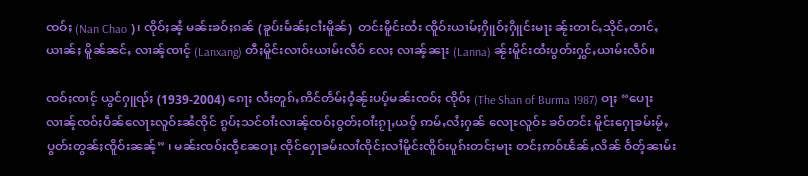ၸဝ်ႈ (Nan Chao )၊ ၸိုဝ်ႈၼႆ့ မၼ်းၶဝ်ႈၵၼ် (ၶူပ်းမႅၼ်ႈငၢႆးမိူၼ်)  တင်းမိူင်းထႆး ၸိူဝ်းယၢမ်ႈႁိူဝ်ႈႁိူင်းမႃး ၼႂ်းတၢင်ႇသိုင်ႇတၢင်ႇယၢၼ်ႈ မိူၼ်ၼင်ႇ လၢၼ့်ၸၢင့် (Lanxang) တီႈမိူင်းလၢဝ်းယၢမ်းလဵဝ် လႄႈ လၢၼ့်ၼႃး (Lanna) ၼႂ်းမိူင်းထႆးပွတ်းႁွင်ႇယၢမ်းလဵဝ်။

ၸဝ်ႈၸၢင့် ယွင်ႁူၺ်ႈ (1939-2004) ၵေႃႈ လႆႈတူၵ်ႇဢိင်တႅမ်ႈဝႆ့ၼႂ်းပပ့်မၼ်းၸဝ်ႈ ၸိုဝ်ႈ (The Shan of Burma 1987) ဝႃႈ “ပေႃးလၢၼ့်ၸဝ်ႈပဵၼ်လေႃႊလူဝ်ႊၼႆၸိုင် ၵွပ်ႈသင်ဝၢႆးလၢၼ့်ၸဝ်ႈဝွတ်ႈဝၢႆးၵႂႃႇယဝ့် ဢမ်ႇလႆႈႁၼ် လေႃႊလူဝ်ႊ ၶဝ်တင်း မိူင်းႁေႃၶမ်းမႂ်ႇ ပွတ်းတွၼ်ႈၸိူဝ်းၼၼ့်” ၊ မၼ်းၸဝ်ႈၸီ့ၼႄဝႃႈ ၸိုင်ႁေႃၶမ်းလၢႆၸိုင်ႈလၢႆမိူင်းၸိူဝ်းပူၵ်းတင်ႈမႃး တင်ႈဢဝ်ၽႅၼ်ႇလိၼ် ဝႅတ့်ၼၢမ်း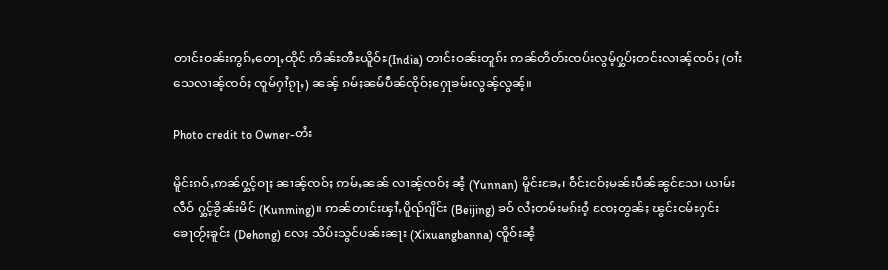တၢင်းဝၼ်းဢွၵ်ႇတေႃႇထိုင် ဢိၼ်ႊၻီႊယိူဝ်ႊ(India) တၢင်းဝၼ်းတူၵ်း ဢၼ်တိတ်းၸပ်းလွမ့်ႁွပ်ႈတင်းလၢၼ့်ၸဝ်ႈ (ဝၢႆးသေလၢၼ့်ၸဝ်ႈ ၸူမ်ႁၢႆၵႂႃႇ) ၼၼ့် ၵမ်ႈၼမ်ပဵၼ်ၸိုဝ်ႈႁေႃၶမ်းလွၼ့်လွၼ့်။

Photo credit to Owner-တႆး

မိူင်းၵဝ်ႇဢၼ်ႁွင့်ဝႃႈ ၼၢၼ့်ၸဝ်ႈ ဢမ်ႇၼၼ် လၢၼ့်ၸဝ်ႈ ၼႆ့ (Yunnan) မိူင်းၶႄႇ၊ ဝဵင်းငဝ်ႈမၼ်းပဵၼ်ၼွင်သႄ၊ ယၢမ်းလဵဝ် ႁွင့်ၶႂိၼ်းမိင် (Kunming)။ ဢၼ်တၢင်းၾၢႆႇပိူၺ်ၵျိင်း (Beijing) ၶဝ် လႆႈတမ်းမၵ်းဝႆ့ ၸႄႈတွၼ်ႈ ၽွင်းငမ်ႊႁင်းၶေႃတႂ်ႈၶူင်း (Dehong) လႄႈ သိပ်းသွင်ပၼ်းၼႃး (Xixuangbanna) ၸိူဝ်းၼႆ့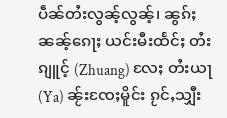ပဵၼ်တႆးလွၼ့်လွၼ့်၊ ၼွၵ်ႈၼၼ့်ၵေႃႈ ယင်းမီးထႅင်ႈ တႆးၵျူင့် (Zhuang) လႄႈ တႆးယႃ (Ya) ၼႂ်းၸႄႈမိူင်း ၵႂင်ႇသျှီး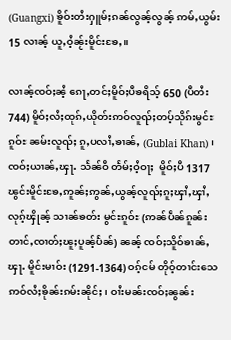(Guangxi) ၶိူဝ်းတႆးႁူမ်ႈၵၼ်လွၼ့်လွၼ့် ဢမ်ႇယွမ်း 15 လၢၼ့် ယူႇဝႆ့ၼႂ်းမိူင်းၶႄႇ။

လၢၼ့်ၸဝ်ႈၼႆ့ ၵေႃႇတင်ႈမိူဝ်ႈပီၶရိသ့် 650 (ပီတႆး 744) မိူဝ်ႈလႆႈထုၵ်ႇယိုတ်းဢဝ်လူၺ်ႈတပ့်သိုၵ်းမွင်ႊၵူဝ်ႊ ၼမ်းလူၺ်ႈ ၵူႇပလၢႆႇၶၢၼ်ႇ (Gublai Khan) ၊ ၸဝ်ႈယၢၼ်ႇၾႃႉ သႅၼ်ဝီ တႅမ်ႈဝႆ့ဝႃႈ  မိူဝ်ႈပီ 1317 ၽွင်းမိူင်းၶႄႇဢူၼ်ႈဢွၼ်ႇယွၼ့်လူၺ်ႈၵူႈၾၢႆႇၾၢႆႇ လုၵ့်ၾိုၼ့် သၢၼ်ၶတ်း မွင်ႊၵူဝ်ႊ (ဢၼ်ပဵၼ်ၵူၼ်းတၢင်ႇၸၢတ်ႈၽူႈပူၼ့်ပႅၼ်) ၼၼ့် ၸဝ်ႈသိူဝ်ၶၢၼ်ႇၾႃႉ မိူင်းမၢဝ်း (1291-1364) ဝၵ့်ငမ် တိုဝ့်တၢင်းသေ ဢဝ်လႆႈၶိုၼ်းၵမ်းၼိုင်ႈ၊ ဝၢႆးမၼ်းၸဝ်ႈၼွၼ်း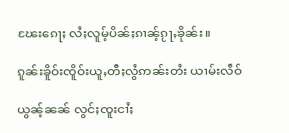ၽႄးၵေႃႈ လႆႈလူမ့်ပိၼ်ႈၵၢၼ့်ၵႂႃႇၶိုၼ်း။

ၵူၼ်းၶိူဝ်းၸိူဝ်းယူႇတီႈလွႆဢၼ်းတႆး ယၢမ်းလဵဝ်

ယွၼ့်ၼၼ် လွင်ႈၸူးငၢႆႈ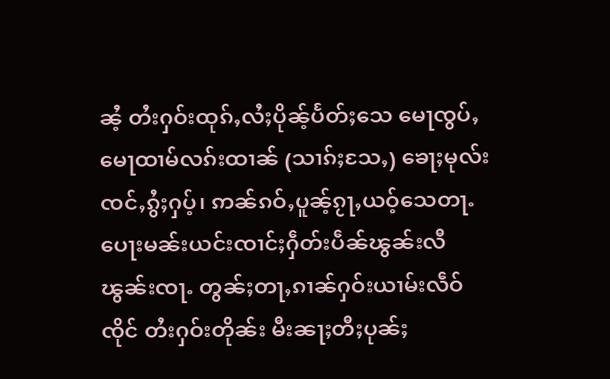ၼႆ့ တႆးႁဝ်းထုၵ်ႇလႆႈပိုၼ့်ပႅတ်ႈသေ မေႃၸွပ်ႇမေႃထၢမ်လၵ်းထၢၼ် (သၢၵ်ႈသႄႇ) ၶေႃႈမုလ်း ၸင်ႇၵွႆႈႁပ့်၊ ဢၼ်ၵဝ်ႇပူၼ့်ၵႂႃႇယဝ့်သေတႃႉ ပေႃးမၼ်းယင်းၸၢင်ႈႁဵတ်းပဵၼ်ၽွၼ်းလီၽွၼ်းၸႃႉ တွၼ်ႈတႃႇၵၢၼ်ႁဝ်းယၢမ်းလဵဝ်ၸိုင် တႆးႁဝ်းတိုၼ်း မီးၼႃႈတီႈပုၼ်ႈ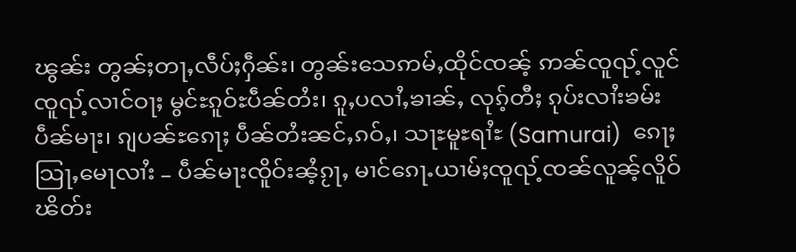ၽွၼ်း တွၼ်ႈတႃႇလဵပ်ႈႁဵၼ်း၊ တွၼ်းသေဢမ်ႇထိုင်ၸၼ့် ဢၼ်ၸူၺ့်လူင်ၸူၺ့်လၢင်ဝႃႈ မွင်ႊၵူဝ်ႊပဵၼ်တႆး၊ ၵူႇပလၢႆႇၶၢၼ်ႇ လုၵ့်တီႈ ၵုပ်းလၢႆးၶမ်း ပဵၼ်မႃး၊ ၵျပၼ်ႊၵေႃႈ ပဵၼ်တႆးၼင်ႇၵဝ်ႇ၊ သႃႊမူႊရၢႆႊ (Samurai)  ၵေႃႈ သြႃႇမေႃလၢႆး – ပဵၼ်မႃးၸိူဝ်းၼႆ့ၵႂႃႇ မၢင်ၵေႃႉယၢမ်ႈၸူၺ့်ၸၼ်လူၼ့်လိူဝ်ၽိတ်း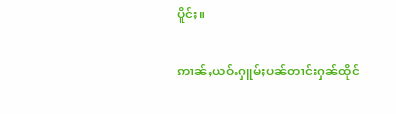ပိူင်ႈ။

ဢၢၼ်ႇယဝ်ႉႁူမ်ႈပၼ်တၢင်းႁၼ်ထိုင်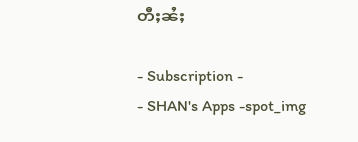တီႈၼႆႈ

- Subscription -
- SHAN's Apps -spot_img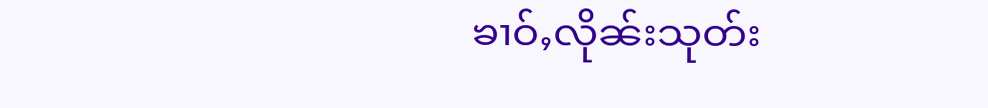ၶၢဝ်ႇလိုၼ်းသုတ်း